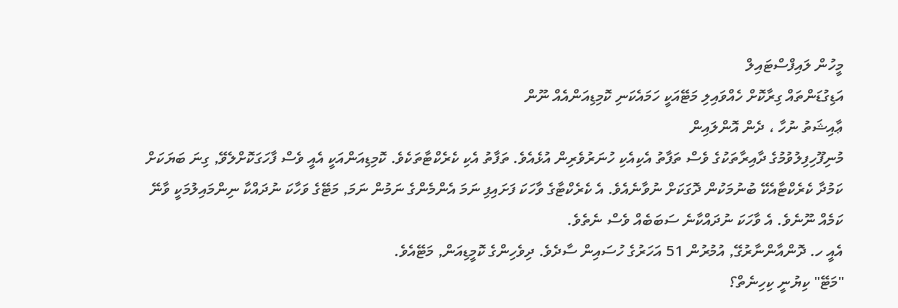މީހުން ލައިފްސްޓައިލް
އަޑިގުޑަންތައް ގިރާކޮށް ހެއްވައިލި މަޓޭއަކީ ހަމައެކަނި ކޮމިޑިއަންއެއް ނޫން
ޢާއިޝަތު ނުހާ ، ދެން އޮންލައިން
މުނިފޫހިފިލުވުމުގެ ދާއިރާތަކުގެ ވެސް ތަފާތު އެކިއެކި ހުނަރުވެރިން އުޅެއެވެ. ތަފާތު އެކި ކެރެކްޓާތަކެވެ. ކޮމިޑިއަންއަކީ އެއީ ވެސް ފާހަގަކޮށްލެވޭ, ގިނަ ބަޔަކަށް ކަމުދާ ކެރެކްޓާއެކޭ ބުނުމަކުން ދޮގަކަށް ނުވާނެއެވެ. އެ ކެރެކްޓާގެ ވާހަކަ ފަށައިފި ނަމަ އެންމެންގެ ނަމުން ނަމަ, މަޓޭގެ ވަހާކަ ނުދައްކާ ނިންމައިލުމަކީ ވާނޭ ކަމެއް ނޫނެވެ. އެ ވާހަކަ ނުދައްކާނެ ސަބަބެއް ވެސް ނެތެވެ.
އެއީ ހ. ދޮންއާންނާރުގޭ, އުމުރުން 51 އަހަރުގެ ހުސައިން ސާދެވެ. ދިވެހިންގެ ކޮމީޑިއަން, މަޓޭއެވެ.
"މަޓޭ" ކިޔުނީ ކިހިނެތް؟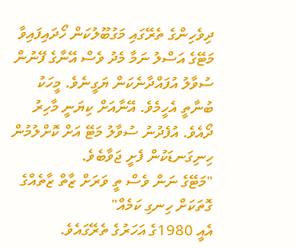ދިވެހިންގެ ތެރޭގައި މަގުބޫލުކަން ހޯދައިފައިވާ މަޓޭގެ އަސްލު ނަމާ މެދު ވެސް އޭނާގެ ފޭނުން ސުވާލު އުފައްދާނެކަން ޔަގީނެވެ. މީހަކު ބުނާތީ އެހީމެވެ. އޭނާއަށް ކިޔަނީ މާހިރު ދޯއެވެ. އުފެދުނު ސުވާލު މަޓޭ އަށް ކޮށްލުމުން ހިނިގަނޑަކުން ފެށީ ޖަވާބެވެ.
"މަޓޭގެ ނަން ވެސް ތީ ވަރަށް ޒާތް ޒާތެއްގެ ގޮތަކަށް ހިނގި ކަމެއް"
އެއީ 1980ގެ އަހަރުގެ ތެރޭގައެވެ.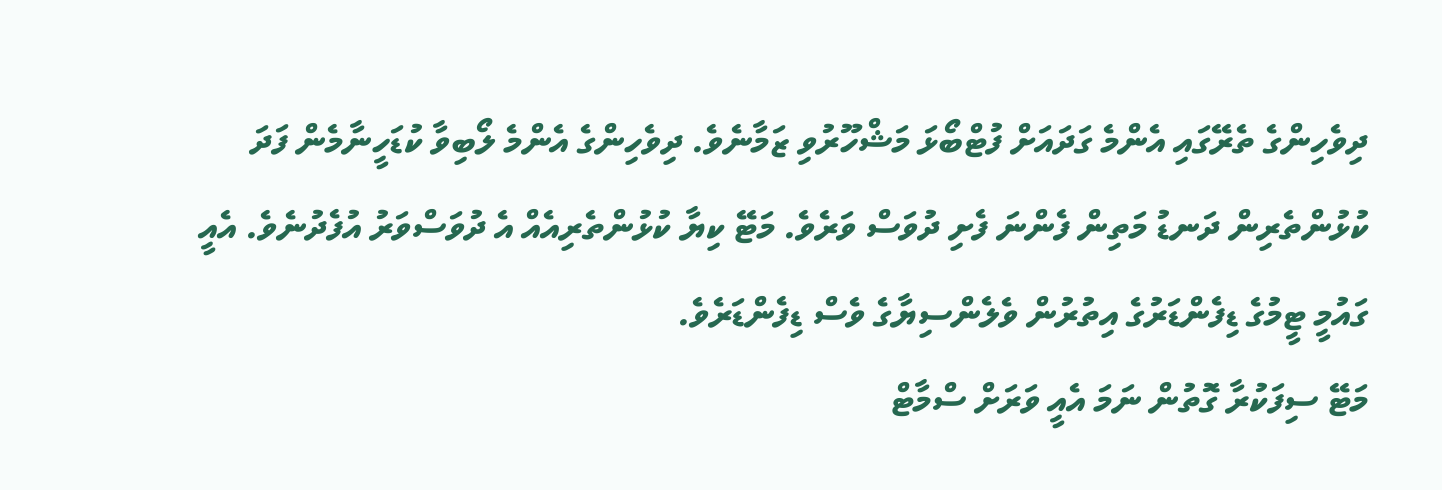ދިވެހިންގެ ތެރޭގައި އެންމެ ގަދައަށް ފުޓްބޯޅަ މަޝްހޫރުވި ޒަމާނެވެ. ދިވެހިންގެ އެންމެ ލޯބިވާ ކުޑަހީނާމެން ފަދަ ކުޅުންތެރިން ދަނޑު މަތިން ފެންނަ ފެށި ދުވަސް ވަރެވެ. މަޓޭ ކިޔާ ކުޅުންތެރިއެއް އެ ދުވަސްވަރު އުފެދުނެވެ. އެއީ ގައުމީ ޓީމުގެ ޑިފެންޑަރުގެ އިތުރުން ވެލެންސިޔާގެ ވެސް ޑިފެންޑަރެވެ.
މަޓޭ ސިފަކުރާ ގޮތުން ނަމަ އެއީ ވަރަށް ސްމާޓް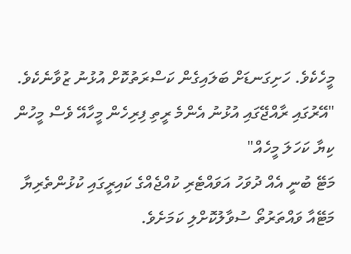މީހެކެވެ. ހަށިގަނޑަށް ބަލައިގެން ކަސްރަތުކޮށް އުޅުނު ޒުވާނެކެވެ.
"އޭރުގައި ރާއްޖޭގައި އުޅުނު އެންމެ ރީތި ފިރިހެން މީހާއޭ ވެސް މީހުން ކިޔާ ކަހަލަ މީހެއް"
މަޓޭ ބުނީ އެއް ދުވަހު އަވައްޓެރި ކުއްޖެއްގެ ކައިރީގައި ކުޅުންތެރިޔާ މަޓޭއާ ވައްތަރުތޯ ސުވާލުކޮށްލި ކަމަށެވެ.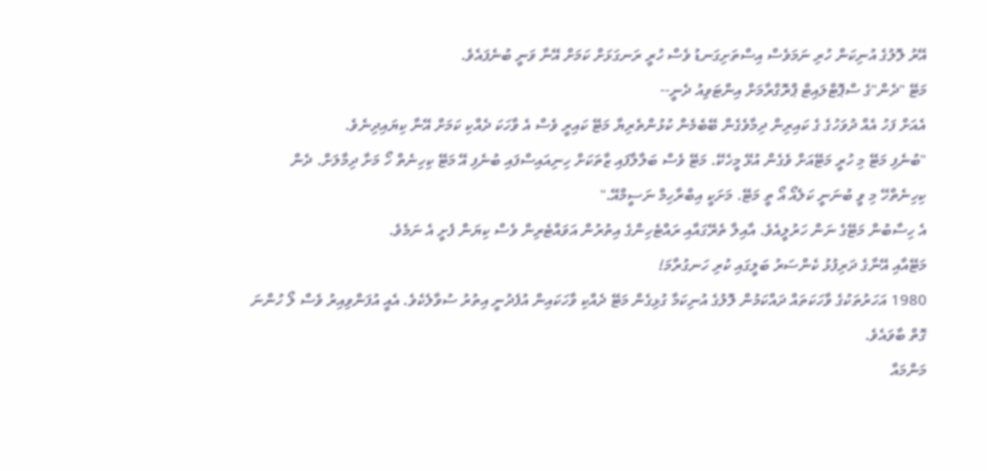އޭރު ލޮލުގެ އުނިކަން ހުރި ނަމަވެސް އިސްތަށިގަނޑު ވެސް ހުރީ ރަނގަޅަށް ކަމަށް އޭނާ ވަނީ ބުނެފައެވެ.
މަޓޭ "ދެން"ގެ ސްޕޮޓްލައިޓް ޕްރޮގްރާމަށް އިންޓަވިއު ދެނީ--
އެއަށް ފަހު އެއް ދުވަހުގެ ގެ ކައިރިން ދިމާވެގެން ބޭބެމެން ކުޅުންތެރިޔާ މަޓޭ ކައިރީ ވެސް އެ ވާހަކަ ދެއްކި ކަމަށް އޭނާ ކިޔައިދިނެވެ.
"ބުނެފި މަޓޭ މި ހުރީ މަޓޭއަށް ވެގެން އުޅޭ މީހެކޭ. މަޓޭ ވެސް ބަލާލާފައި ޒާތަކަށް ހިނިއައިސްފައި ބުނެފި އޭ މަޓޭ ކިހިނެތް ހޯ މަށާ ދިމާލަށް. ދެން ކިހިނެތްހޭ މި ވީ ބުނަނީ ކަލެއޯ އޯ ތީ މަޓޭ. މަށަކީ އިބްރާހިމް ނަސީމްއޭ."
އެ ހިސާބުން މަޓޭގެ ނަން ހަރުލީއެވެ. އާއިލާ ތެރޭގައާއި ރައްޓެހިންގެ އިތުރުން އަވައްޓެރިން ވެސް ކިޔަން ފެށީ އެ ނަމެވެ.
މަޓޭއާއި އޭނާގެ ދަރިފުޅު ކެންސަރު ބަލީގައި ކުރި ހަނގުރާމަ!
1980 އަހަރުތަކުގެ ވާހަކަތައް ދައްކަމުން ލޮލުގެ އުނިކަމާ ގުޅިގެން މަޓޭ ދެއްކި ވާހަކައިން އުފެދުނީ އިތުރު ސުވާލެކެވެ. އެއީ އުފަންވިއިރު ވެސް ލޯ ހުންނަ ގޮތް ބާވައެވެ.
މަންމައާ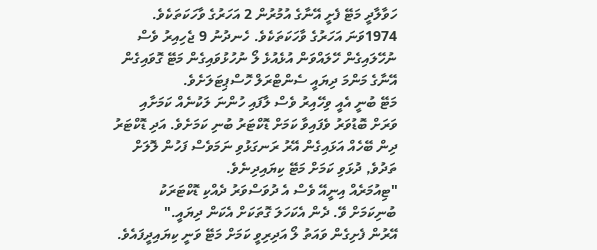ހަވާލާދީ މަޓޭ ފެށީ އޭނާގެ އުމުރުން 2 އަހަރުގެ ވާހަކަތަކެވެ. 1974ވަނަ އަހަރުގެ ވާހަކަތަކެވެ. ހެނދުނު 9 ޖެހިއިރު ވެސް ނުހޭލައިގެން ހޭލައްވަން އުޅެއުޅެ ލޯ ނުހުޅުވައިގެން މަޓޭ ގޮވައިގެން އޭނާގެ މަންމަ ދިޔައީ ސެންޓްރަލް ހޮސްޕިޓަލަށެވެ.
މަޓޭ ބުނީ އެއީ ވިހޭއިރު ވެސް ލާފައި ހުންނަ ލަކުނެއް ކަމަށާއި ވަރަށް ބޮޑުވަރު ވެފައިވާ ކަމަށް ޑޮކްޓަރު ބުނި ކަމަށެވެ. އަދި ޑޮކްޓަރު ދިން ބޭހެއް އަޅައިގެން އޭރު ރަނގަޅުވި ނަމަވެސް ފަހުން ލޮލަށް ތަދުވެ, ދުޅަވި ކަމަށް މަޓޭ ކިޔައިދިނެވެ.
"ޓިއުމަރެއް އިނީއޭ ވެސް އެ ދުވަސްވަރު ދެއްކި ޑޮކްޓަރަކު ބުނިކަމަށް ވޭ. ދެން އެކަހަލަ ގޮތަކަށް އެކަން ދިޔައީ."
އޭރުން ފެށިގެން ވައަތު ލޯ އަދިރިވީ ކަމަށް މަޓޭ ވަނީ ކިޔައިދީފައެވެ.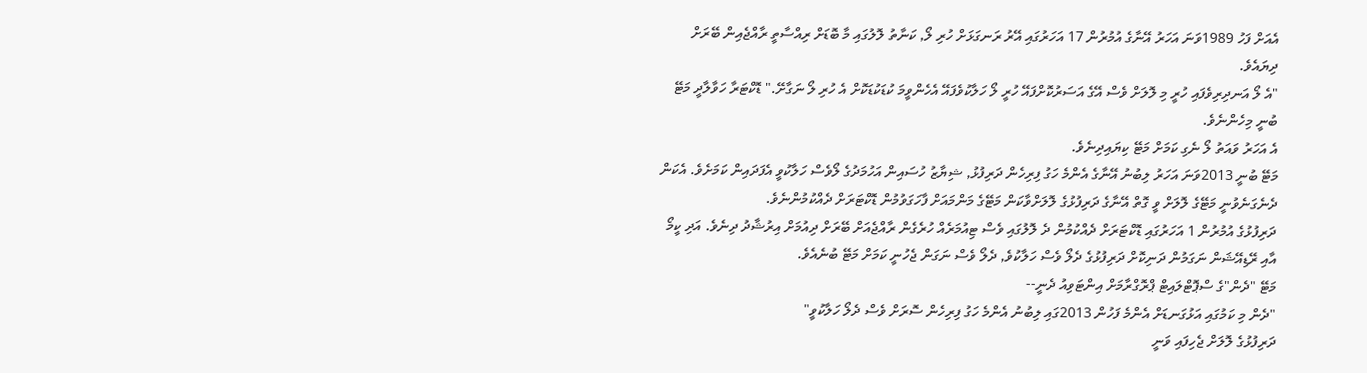އެއަށް ފަހު 1989ވަނަ އަހަރު އޭނާގެ އުމުރުން 17 އަހަރުގައި އޭރު ރަނގަޅަށް ހުރި ލޯ, ކަނާތު ލޮލުގައި މާ ބޮޑަށް ރިއްސާތީ ރާއްޖެއިން ބޭރަށް ދިޔައެވެ.
"އެ ލޯ އަނދިރިވެފައި ހުރީ މި ލޮލަށް ވެސް އޭގެ އަސަރުކޮށްފައޭ ހުރީ ލޯ ހަލާކުވެފައޭ އެހެންވީމަ ކުޑަކުޑަކޮށް އެ ހުރި ލޯ ނަގާށޭ." ޑޮކްޓަރާ ހަވާލާދީ މަޓޭ ބުނީ މިހެންނެވެ.
އެ އަހަރު ވައަތު ލޯ ނެގި ކަމަށް މަޓޭ ކިޔައިދިނެވެ.
މަޓޭ ބުނީ 2013ވަނަ އަހަރު ލިބުނު އޭނާގެ އެންމެ ހަގު ފިރިހެން ދަރިފުޅު, ޝިޔާޒު ހުސައިން އަހުމަދުގެ ލޯވެސް ހަލާކުވީ އެފަދައިން ކަމަށެވެ. އެކަން ދެނެގަނެވުނީ މަޓޭގެ ލޮލަށް ވީ ގޮތް އޭނާގެ ދަރިފުޅުގެ ލޮލަށްވާކަން މަޓޭގެ މަންމައަށް ފާހަގަވުމުން ޑޮކްޓަރަށް ދެއްކުމުންނެވެ.
ދަރިފުޅުގެ އުމުރުން 1 އަހަރުގައި ޑޮކްޓަރަށް ދެއްކުމުން ދެ ލޮލުގައި ވެސް ޓިއުމަރެއް ހުރެގެން ރާއްޖެއަށް ބޭރަށް ދިއުމަށް އިރުޝާދު ދިނެވެ. އަދި ކީމޯ އާއި ރޭޑިއޭޝަން ނަގަމުން ދަނިކޮށް ދަރިފުޅުގެ ދެލޯ ވެސް ހަލާކުވެ, ދެލޯ ވެސް ނަގަން ޖެހުނީ ކަމަށް މަޓޭ ބުނެއެވެ.
މަޓޭ "ދެން"ގެ ސްޕޮޓްލައިޓް ޕްރޮގްރާމަށް އިންޓަވިއު ދެނީ--
"ދެން މި ކަމުގައި އަޅުގަނޑަށް އެންމެ ފަހުން 2013ގައި ލިބުނު އެންމެ ހަގު ފިރިހެން ސޮރަށް ވެސް ދެލޯ ހަލާކުވީ"
ދަރިފުޅުގެ ލޮލަށް ޖެހިފައި ވަނީ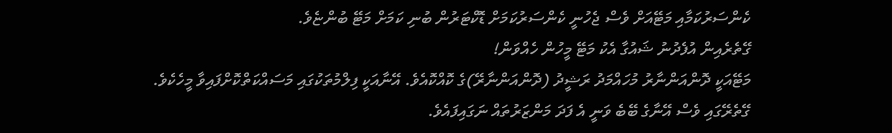ކެންސަރުކަމާއި މަޓޭއަށް ވެސް ޖެހުނީ ކެންސަރުކަމަށް ޑޮކްޓަރުން ބުނި ކަމަށް މަޓޭ ބުންޏެވެ.
ގޭތެރެއިން އުފެދުނު ޝައުގާ އެކު މަޓޭ މީހުން ހެއްވަން!
މަޓޭއަކީ ދޮންއަންނާރު މުހައްމަދު ރަޝީދު (ދޮންއަންނާރޭ)ގެ ކޮއްކޮއެވެ. އޭނާއަކީ ފިލްމުތަކުގައި މަސައްކަތްކޮށްފައިވާ މީހެކެވެ. ގޭތެރޭގައި ވެސް އޭނާގެ ބޭބެ ވަނީ އެ ފަދަ މަންޒަރުތައް ނަގައިފައެވެ.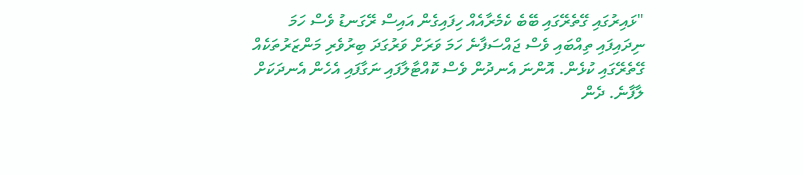"ޅައިރުގައި ގޭތެރޭގައި ބޭބެ ކެމެރާއެއް ހިފައިގެން އައިސް ރޭގަނޑު ވެސް ހަމަ ނިދައިފައި ތިއްބައި ވެސް ޖައްސަފާނެ ހަމަ ވަރަށް ވަރުގަދަ ބިރުވެރި މަންޒަރުތަކެއް ގޭތެރޭގައި ކުޅެން. އޮންނަ އެނދުން ވެސް ކޮއްޓާލާފައި ނަގާފައި އެހެން އެނދަކަށް ލާފާނެ. ދެން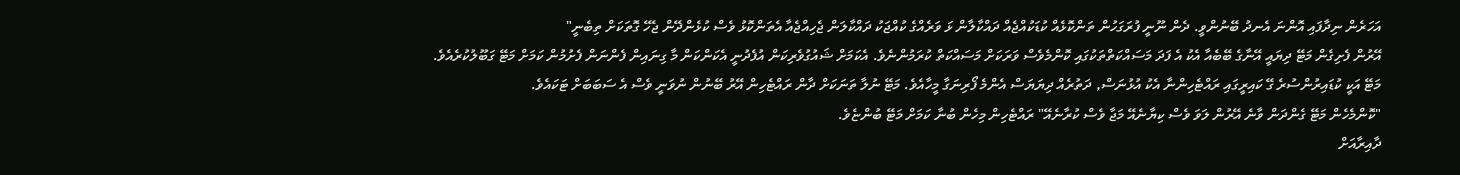އަހަރެން ނިދާފައި އޮންނަ އެނދު ބޭނުންވީ. ދެން ނޫނީ ފުރަގަހުން ތަންކޮޅެއް ކުޑަކުއްޖެއް ދައްކާލާން ޅަ ވަރެއްގެ ކުއްޖަކު ދައްކާލަން ޖެހިއްޖެއާ އެތަންކޮޅު ވެސް ކުޅެންދޭން ޖެހޭ ގޮތަކަށް ތިބެނީ"
އޭރުން ފެށިގެން މަޓޭ ދިޔައީ އޭނާގެ ބޭބެއާ އެކު އެ ފަދަ މަސައްކަތްތަކުގައި ކޮންމެވެސް ވަރަކަށް މަސައްކަތް ކުރަމުންނެވެ. އެކަމަށް ޝައުގުވެރިކަން އުފެދުނީ އެކަންކަން މާ ގިނައިން ފެންނަން ފެށުމުން ކަމަށް މަޓޭ ގަބޫލުކުރެއެވެ.
މަޓޭ އަކީ ކުޑައިރުންސުރެ ގޭ ކައިރީގައި ރައްޓެހިންނާ އެކު އުޅުނަސް, ދަތުރެއް ދިޔަޔަސް އެންމެ ފޯރިނަގާ މީހާއެވެ. މަޓޭ ނުލާ ތަނަކަށް ދާން ރައްޓެހިން އޭރު ބޭނުން ނުވަނީ ވެސް އެ ސަބަބަށް ޓަކައެވެ.
"ކޮންމެހެން މަޓޭ ގެންދަން ވާނެ އޭރުން ލަވަ ވެސް ކިޔާނެއޭ މަޖާ ވެސް ކުރާނެއޭ" ރައްޓެހިން މިހެން ބުނާ ކަމަށް މަޓޭ ބުންޏެވެ.
ދާއިރާއަށް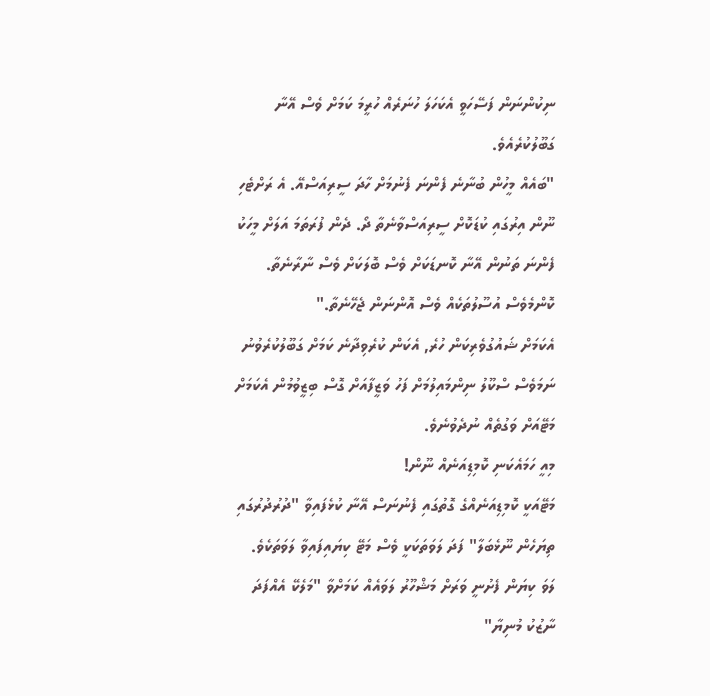ނިކުންނަން ފަސޭހަވީ އެކަހަލަ ހުނަރެއް ހުރީމަ ކަމަށް ވެސް އޭނާ ގަބޫލުކުރެއެވެ.
"ބައެއް މީހުން ބުނާނެ ފެންނަ ފެނުމަށް ހާދަ ސީރިއަސްއޭ. އެ ރަށްޓެހި ނޫން އިރުގައި ކުޑަކޮށް ސީރިއަސްވާނެތާ ދޯ. ދެން ފުރަތަމަ އަލަށް މީހަކު ފެންނަ ތަނުން އޭނާ ކޮނޑަކަށް ވެސް ބޮލަކަށް ވެސް ނާރާނެތާ. ކޮންމެވެސް އުސޫލުތަކެއް ވެސް އޮންނަން ޖެހޭނެތާ."
އެކަމަށް ޝައުގުވެރިކަން ހުރެ, އެކަން ކުރެވިދާނެ ކަމަށް ގަބޫލުކުރެވުނު ނަމަވެސް ސްކޫލު ނިންމައިލުމަށް ފަހު ވަޒީފާއަށް ގޮސް ބިޒީވުމުން އެކަމަށް މަޓޭއަށް ވަގުތެއް ނުދެވުނެވެ.
މިއީ ހަމައެކަނި ކޮމިޑިއަނެއް ނޫން!
މަޓޭއަކީ ކޮމިޑިއަނެއްގެ ގޮތުގައި ފެނުނަސް އޭނާ ކުޅެފައިވާ "ދުރުދުރުގައި ތިޔަހެން ނޫޅެބަލާ" ފަދަ ލަވަތަކަކީ ވެސް މަޓޭ ކިޔައިފައިވާ ލަވަތަކެވެ.
ލަވަ ކިޔަން ފެށުނީ ވަރަށް މަޝްހޫރު ލަވައެއް ކަމަށްވާ "މަލެކޭ އެއްފަދަ ނާޒުކު މުނިޔާ"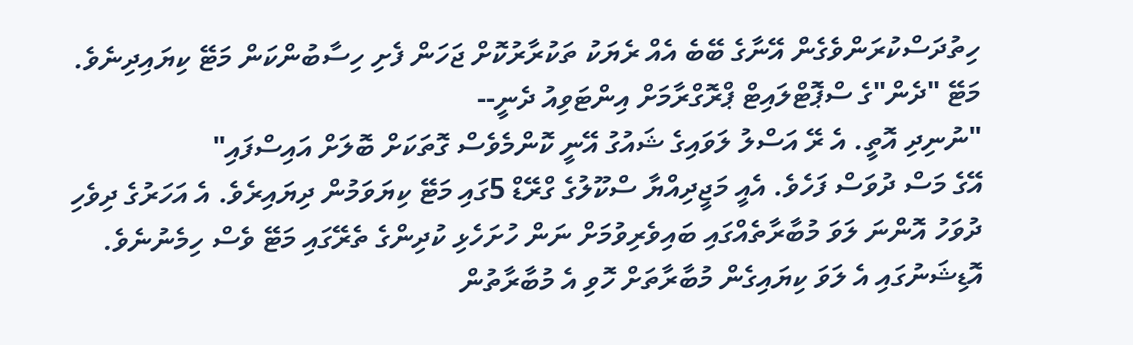ހިތުދަސްކުރަންވެގެން އޭނާގެ ބޭބެ އެއް ރެޔަކު ތަކުރާރުކޮށް ޖަހަން ފެށި ހިސާބުންކަން މަޓޭ ކިޔައިދިނެވެ.
މަޓޭ "ދެން"ގެ ސްޕޮޓްލައިޓް ޕްރޮގްރާމަށް އިންޓަވިއު ދެނީ--
"ނުނިދި އޮތީ. އެ ރޭ އަސްލު ލަވައިގެ ޝައުގު އޭނީ ކޮންމެވެސް ގޮތަކަށް ބޮލަށް އައިސްފައި"
އޭގެ މަސް ދުވަސް ފަހެވެ. އެއީ މަޖީދިއްޔާ ސްކޫލުގެ ގްރޭޑް 5ގައި މަޓޭ ކިޔަވަމުން ދިޔައިރެވެ. އެ އަހަރުގެ ދިވެހި ދުވަހު އޮންނަ ލަވަ މުބާރާތެއްގައި ބައިވެރިވުމަށް ނަން ހުށަހެޅި ކުދިންގެ ތެރޭގައި މަޓޭ ވެސް ހިމެނުނެވެ.
އޮޑިޝަނުގައި އެ ލަވަ ކިޔައިގެން މުބާރާތަށް ހޮވި އެ މުބާރާތުން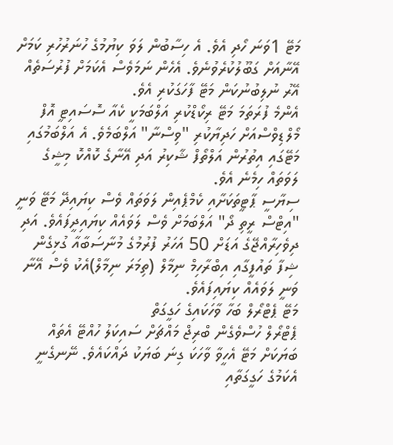މަޓޭ 1ވަނަ ހޯދި އެވެ. އެ ހިސާބުން ލަވަ ކިޔުމުގެ ހުނަރުހުރި ކަމަށް އޭނާއަށް ގަބޫލުކުރެވުނެވެ. އެހެން ނަމަވެސް އެކަމަށް ފުރުސަތެއް އޭރު ނުލިބުނުކަން މަޓޭ ފާހަގަކުރި އެވެ.
އެންމެ ފުރަތަމަ މަޓޭ ރިކޯޑްކުރި އަލްބަމަކީ ކެއާ ސޮސައިޓީ އޮފް މޯލްޑިވްސްއަށް ހަދިޔާކުރި "ވިސްނާ" އަލްބަމެވެ. އެ އަލްބަމުގައި މަޓޭގައި އިތުރުން އަލްތޯފް ޝާކިރު އަދި އޭނާގެ ކޮއްކޮ މިޝީގެ ލަވަތައް ހިމެނެ އެވެ.
ސިޔާސީ ޕާޓީތަކަށާއި ކެމްޕެއިން ލަވަތައް ވެސް ކިޔައިދޭ މަޓޭ ވަނީ "އިޓްސް ރީތި ދޯ" އަލްބަމަށް ވެސް ލަވައެއް ކިޔައިދީފައެވެ. އަދި ދިވެހިރާއްޖޭގެ އަޑަށް 50 އަހަރު ފުރުމުގެ މުނާސަބާއާ ގުޅިގެން ޝިފާ ތައުފީގާއި އިބްރާހިމް ނިމާލް (ތިމަރަ ނިމާލް)އެކު ވެސް އޭނާ ވަނީ ލަވައެއް ކިޔައިފައެވެ.
މަޓޭ ޕެޓްރޯލް ބަހާ ވާހަކައިގެ ހަގީގަތް
ޕެޓްރޯލް ހުސްވެގެން ބްރިޖް މައްޗަށް ސައިކަލު ހުއްޓޭ އެތައް ބަޔަކަށް މަޓޭ އެހީވާ ވާހަކަ ގިނަ ބަޔަކު ދައްކައެވެ. ނޭނގެނީ އެކަމުގެ ހަގީގަތާއި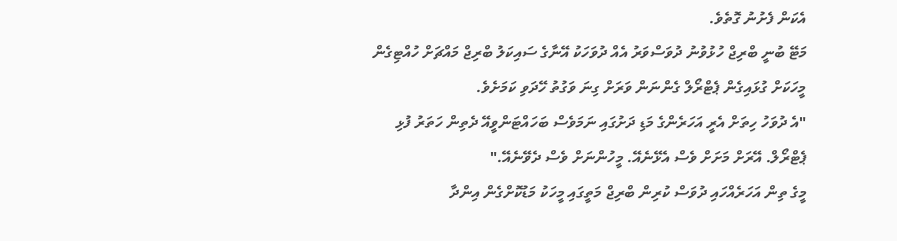އެކަން ފެށުނު ގޮތެވެ.
މަޓޭ ބުނީ ބްރިޖް ހުޅުވުނު ދުވަސްވަރު އެއް ދުވަހަކު އޭނާގެ ސައިކަލު ބްރިޖް މައްޗަށް ހުއްޓިގެން މީހަކަށް ގުޅައިގެން ޕެޓްރޯލް ގެންނަން ވަރަށް ގިނަ ވަގުތު ހޭދަވި ކަމަށެވެ.
"އެ ދުވަހު ހިތަށް އެރީ އަހަރެންގެ މަޑި ދަށުގައި ނަމަވެސް ބަހައްޓަންވީއޭ ދެތިން ހަތަރު ފުޅި ޕެޓްރޯލް. އޭރަށް މަށަށް ވެސް އެޅޭނެއޭ. މީހުންނަށް ވެސް ދެވޭނެއޭ."
މީގެ ތިން އަހަރެއްހައި ދުވަސް ކުރިން ބްރިޖް މަތީގައި މީހަކު މަޑުކޮށްގެން އިންދާ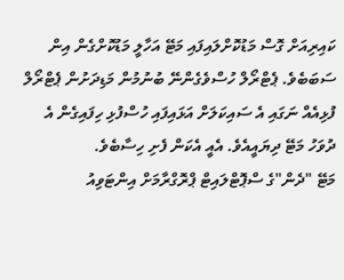ކައިރިއަށް ގޮސް މަޑުކޮށްލައިފައި މަޓޭ އަހާލީ މަޑުކޮށްގެން އިން ސަބަބެވެ. ޕެޓްރޯލް ހުސްވެގެންނޭ ބުނުމުން މަޑިދަށުން ޕެޓްރޯލް ފުޅިއެއް ނަގައި އެ ސައިކަލަށް އަޅައިފައި ހުސްފުޅި ހިފައިގެން އެ ދުވަހު މަޓޭ ދިޔައީއެވެ. އެއީ އެކަން ފެށި ހިސާބެވެ.
މަޓޭ "ދެން"ގެ ސްޕޮޓްލައިޓް ޕްރޮގްރާމަށް އިންޓަވިއު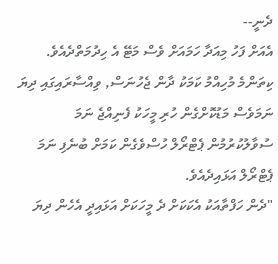ދެނީ--
އެއަށް ފަހު މިއަދާ ހަމައަށް ވެސް މަޓޭ އެ ހިދުމަތްދެއެވެ. ކިތަންމެ މުހިއްމު ކަމަކު ދާން ޖެހުނަސް, ވިއްސާރައިގައި ދިޔަ ނަމަވެސް މަޑުކޮށްގެން ހުރި މީހަކު ފެނިއްޖެ ނަމަ ސުވާލުކުރުމުން ޕެޓްރޯލް ހުސްވެގެން ކަމަށް ބުނެފި ނަމަ ޕެޓްރޯލް އަޅައިދެއެވެ.
"ދެން ހަފްތާއަކު އެކަކަށް ދެ މީހަކަށް އަޅައިދީ އެހެން ދިޔަ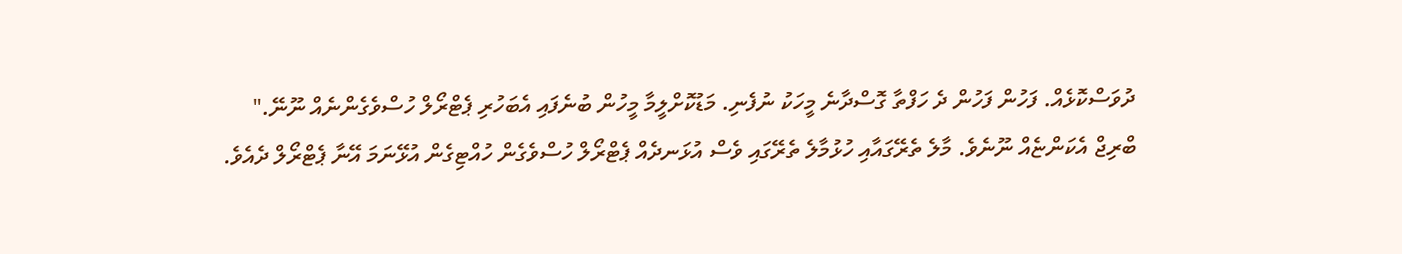ދުވަސްކޮޅެއް. ފަހުން ފަހުން ދެ ހަފްތާ ގޮސްދާނެ މީހަކު ނުފެނި. މަޑުކޮށްލީމާ މީހުން ބުނެފައި އެބަހުރި ޕެޓްރޯލް ހުސްވެގެންނެއް ނޫނޭ."
ބްރިޖް އެކަންޏެއް ނޫނެވެ. މާލެ ތެރޭގައާއި ހުޅުމާލެ ތެރޭގައި ވެސް އުޅަނދެއް ޕެޓްރޯލް ހުސްވެގެން ހުއްޓިގެން އުޅޭނަމަ އޭނާ ޕެޓްރޯލް ދެއެވެ.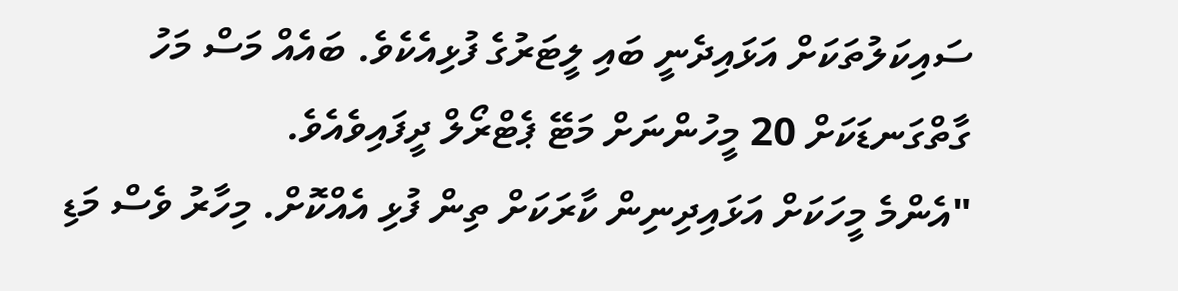ސައިކަލުތަކަށް އަޅައިދެނީ ބައި ލީޓަރުގެ ފުޅިއެކެވެ. ބައެއް މަސް މަހު ގާތްގަނޑަކަށް 20 މީހުންނަށް މަޓޭ ޕެޓްރޯލް ދީފައިވެއެވެ.
"އެންމެ މީހަކަށް އަޅައިދިނިން ކާރަކަށް ތިން ފުޅި އެއްކޮށް. މިހާރު ވެސް މަޑި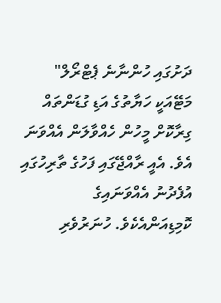ދަށުގައި ހުންނާނެ ޕެޓްރޯލް"
މަޓޭއަކީ ހަޔާތުގެ އަޑި ގުޑަންތައް ގިރާކޮށް މީހުން ހެއްވާލަން އެއްވަނަ އެވެ. އެއީ ރާއްޖޭގައި ފަހުގެ ތާރިހުގައި އުފެދުނު އެއްވަނައިގެ ކޮމިޑިއަންއެކެވެ. ހުނަރުވެރި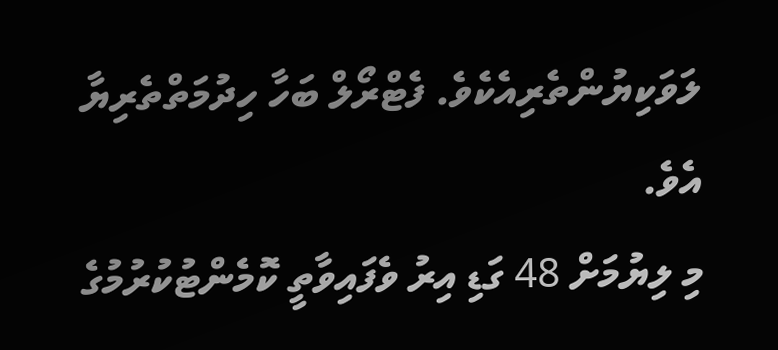ލަވަކިޔުންތެރިއެކެވެ. ފެޓްރޯލް ބަހާ ހިދުމަތްތެރިޔާ އެވެ.
މި ލިޔުމަށް 48 ގަޑި އިރު ވެފައިވާތީ ކޮމެންޓުކުރުމުގެ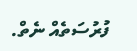ފުރުސަތެއް ނެތް.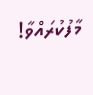މާފުކުރައްވާ!